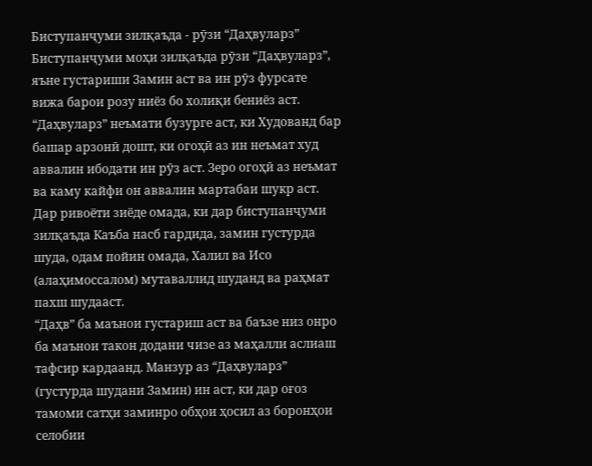Биступанҷуми зилқаъда - рӯзи “Даҳвуларз”
Биступанҷуми моҳи зилқаъда рӯзи “Даҳвуларз”, яъне густариши Замин аст ва ин рӯз фурсате вижа барои розу ниёз бо холиқи бениёз аст.
“Даҳвуларз” неъмати бузурге аст, ки Худованд бар башар арзонӣ дошт, ки огоҳӣ аз ин неъмат худ аввалин ибодати ин рӯз аст. Зеро огоҳӣ аз неъмат ва каму кайфи он аввалин мартабаи шукр аст. Дар ривоёти зиёде омада, ки дар биступанҷуми зилқаъда Каъба насб гардида, замин густурда шуда, одам пойин омада, Халил ва Исо (алаҳимоссалом) мутаваллид шуданд ва раҳмат пахш шудааст.
“Даҳв” ба маънои густариш аст ва баъзе низ онро ба маънои такон додани чизе аз маҳалли аслиаш тафсир кардаанд. Манзур аз “Даҳвуларз” (густурда шудани Замин) ин аст, ки дар оғоз тамоми сатҳи заминро обҳои ҳосил аз боронҳои селобии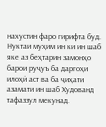нахустин фаро гирифта буд. Нуктаи муҳим ин ки ин шаб яке аз беҳтарин замонҳо барои руҷуъ ба даргоҳи илоҳӣ аст ва ба ҷиҳати азамати ин шаб Худованд тафаззул мекунад.